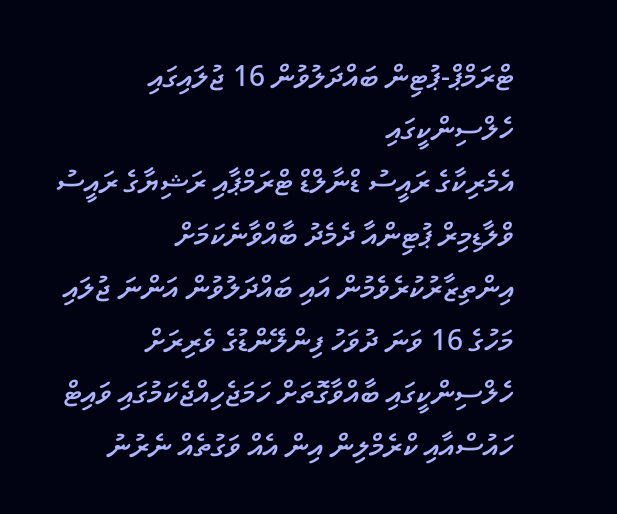ޓްރަމްޕް-ޕުޓިން ބައްދަލުވުން 16 ޖުލައިގައި ހެލްސިންކީގައި
އެމެރިކާގެ ރައީސު ޑްނާލްޑް ޓްރަމްޕާއި ރަޝިޔާގެ ރައީސު ވްލާޑިމިރް ޕުޓިންއާ ދެމެދު ބާއްވާނެކަމަށް އިންތިޒާރުކުރެވެމުން އައި ބައްދަލުވުން އަންނަ ޖުލައި މަހުގެ 16 ވަނަ ދުވަހު ފިންލޭންޑުގެ ވެރިރަށް ހެލްސިންކީގައި ބާއްވާގޮތަށް ހަމަޖެހިއްޖެކަމުގައި ވައިޓް ހައުސްއާއި ކްރެމްލިން އިން އެއް ވަގުތެއް ނެރުނު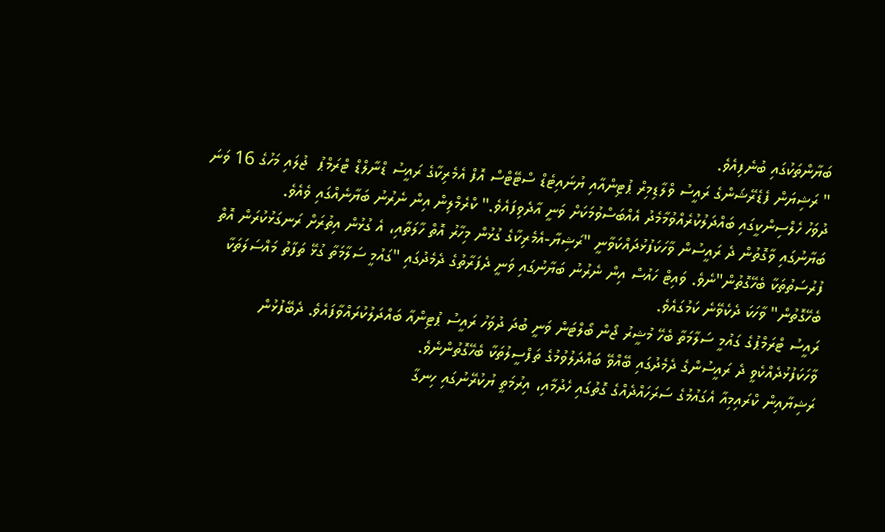ބަޔާންތަކުގައި ބުނެފިއެވެ.
" ރަޝިޔަން ފެޑެރޭޝަންގެ ރައީސު ވްލާޑިމިރް ޕުޓިންއާއި ޔުނައިޓެޑް ސްޓޭޓްސް އޮފް އެމެރިކާގެ ރައީސު ޑްނާލްޑް ޓްރަމްޕު  ޖުލައި މަހުގެ 16 ވަނަ ދުވަހު ހެލްސިންކީގައި ބައްދަލުކުރެއްވުމާމެދު އެއްބަސްވުމަކަށް ވަނީ އާދެވިފައެވެ." ކްރެމްލިން އިން ނެރުނު ބަޔާނެއްގައި ވެއެވެ.
ބަޔާނުގައި ވާގޮތުން ދެ ރައީސުން ވާހަކަފުޅުދައްކަވާނީ "ރަޝިޔާ-އެމެރިކާގެ ގުޅުން މިހާރު އޮތް ހާލަތާއި، އެ ގުޅުން އިތުރަށް ރަނގަޅުކުރަން އޮތް ފުރުސަތުތަކާ ބެހޭގޮތުން"ނެވެ. ވައިޓް ހައުސް އިން ނެރުނު ބަޔާނުގައި ވަނީ ދެފަރާތުގެ ދެމެދުގައި "ގައުމީ ސަލާމަތާ ގުޅޭ ތަފާތު މައްސަލަތަކާ ބެހޭގޮތުން" ވާހަކަ ދެކެވޭނެ ކަމުގައެވެ.
ރައީސު ޓްރަމްޕުގެ ގައުމީ ސަލާމަތާ ބެހޭ މުޝީރު ޖޯން ބޯލްޓަން ވަނީ ބުދަ ދުވަހު ރައީސު ޕުޓިންއާ ބައްދަލުކުރައްވާފައެވެ. ދެބޭފުޅުން ވާހަކަފުޅުދެއްކެވީ ދެ ރައީސުންގެ ދެމެދުގައި ބޭއްވޭ ބައްދަލުވުމުގެ ތަފްސީލުތަކާ ބެހޭގޮތުންނެވެ.
ރަޝިޔާއިން ކްރައިމިއާ އެގައުމުގެ ސަރަހައްދެއްގެ ގޮތުގައި ހެދުމާއި، އިރުމަތީ ޔުކުރޭނުގައި ހިނގާ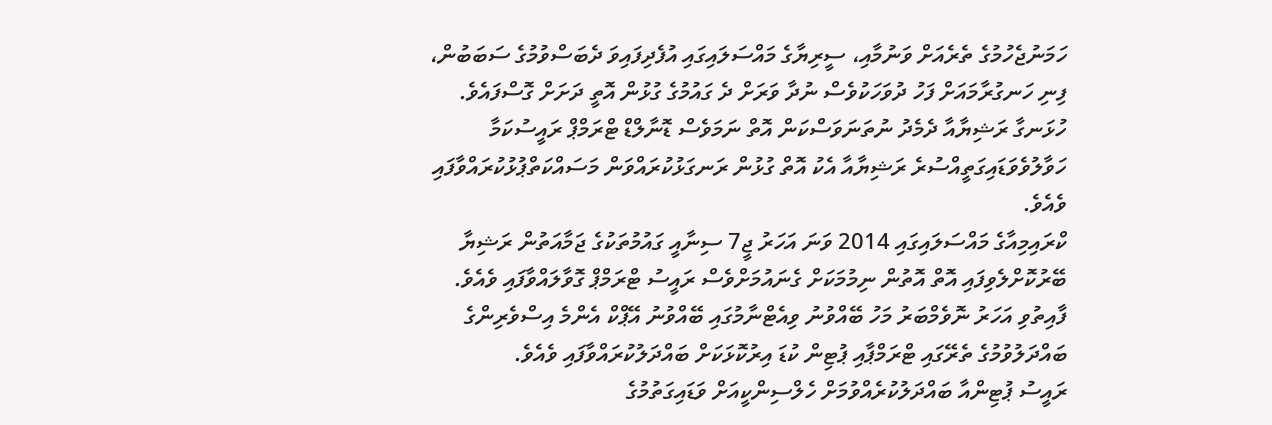ހަމަނުޖެހުމުގެ ތެރެއަށް ވަނުމާއި، ސީރިޔާގެ މައްސަލައިގައި އުފެދިފައިވަ ދެބަސްވުމުގެ ސަބަބުން، ފިނި ހަނގުރާމައަށް ފަހު ދުވަހަކުވެސް ނުދާ ވަރަށް ދެ ގައުމުގެ ގުޅުން އޮތީ ދަށަށް ގޮސްފައެވެ. ހުޅަނގާ ރަޝިޔާއާ ދެމެދު ނުތަނަވަސްކަން އޮތް ނަމަވެސް ޑޮނާލްޑް ޓްރަމްޕް ރައީސުކަމާ ހަވާލުވެވަޑައިގަތީއްސުރެ ރަޝިޔާއާ އެކު އޮތް ގުޅުން ރަނގަޅުކުރައްވަން މަސައްކަތްޕުޅުކުރައްވާފައި ވެއެވެ.
ކްރައިމިއާގެ މައްސަލައިގައި 2014 ވަނަ އަހަރު ޖީ7 ސިނާއީ ގައުމުތަކުގެ ޖަމާއަތުން ރަޝިޔާ ބޭރުކޮށްލެވިފައި އޮތް އޮތުން ނިމުމަކަށް ގެނައުމަށްވެސް ރައީސު ޓްރަމްޕް ގޮވާލައްވާފައި ވެއެވެ.
ފާއިތުވި އަހަރު ނޮވެމްބަރު މަހު ބޭއްވުނު ވިއެޓްނާމުގައި ބޭއްވުނު އޭޕްކް އެންމެ އިސްވެރިންގެ ބައްދަލުވުމުގެ ތެރޭގައި ޓްރަމްޕާއި ޕުޓިން ކުޑަ އިރުކޮޅަކަށް ބައްދަލުކުރައްވާފައި ވެއެވެ.
ރައީސު ޕުޓިންއާ ބައްދަލުކުރެއްވުމަށް ހެލްސިންކީއަށް ވަޑައިގަތުމުގެ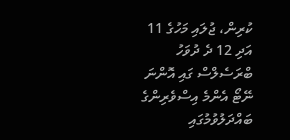ކުރިން، ޖުލައި މަހުގެ 11 އަދި 12 ދެ ދުވަހު ބްރަސެލްސް ގައި އޮންނަ ނޭޓޯ އެންމެ އިސްވެރިންގެ ބައްދަލުވުމުގައި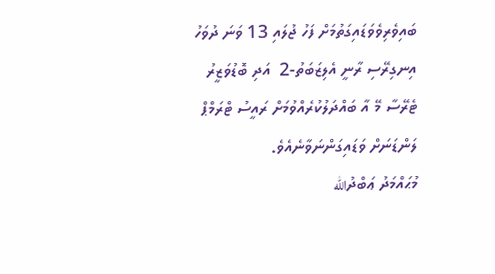ބައިވެރިވެވަޑައިގަތުމަށް ފަހު ޖުލައި 13 ވަނަ ދުވަހު އިނގިރޭސި ރާނީ އެލިޒަބަތު-2  އަދި ބޮޑުވަޒީރު ޓެރޭސާ މޭ އާ ބައްދަލުކުރެއްވުމަށް ރައީސު ޓްރަމްޕް ލަންޑަނަށް ވަޑައިގަންނަވާނެއެވެ.
މުޙައްމަދު ޢަބްދުالله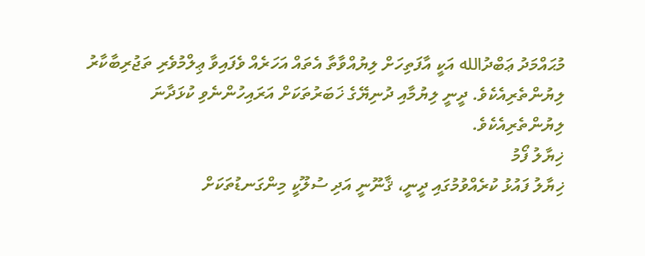މުޙައްމަދު ޢަބްދުالله އަކީ އާފަތިހަށް ލިޔުއްވާތާ އެތައް އަހަރެއް ވެފައިވާ ޢިލްމުވެރި ތަޖުރިބާކާރު ލިޔުންތެރިއެކެވެ. ދީނީ ލިޔުމާއި ދުނިޔޭގެ ޚަބަރުތަކަށް އަރައިހުންނެވި ކުޅަދާނަ ލިޔުންތެރިއެކެވެ.
ޚިޔާލު ފޯމު
ޚިޔާލު ފައުޅު ކުރެއްވުމުގައި ދީނީ، ޤާނޫނީ އަދި ސުލޫކީ މިންގަނޑުތަކަށް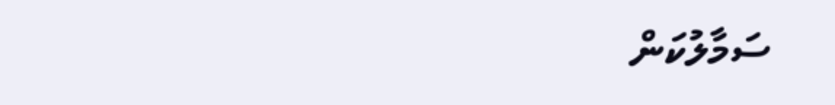ސަމާލުކަން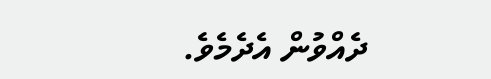ދެއްވުން އެދެމެވެ.